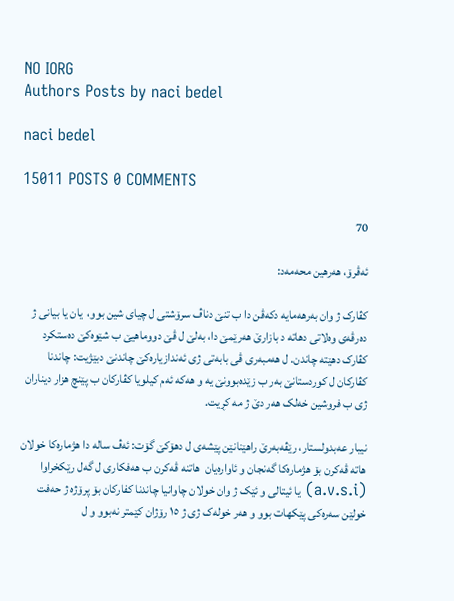NO IORG
Authors Posts by naci bedel

naci bedel

15011 POSTS 0 COMMENTS

70

ئەڤرۆ، ھەرھین محەمەد:

کڤارک ژ وان بەرھەمایە دکەڤن دا ب تنێ دناڤ سرۆشتی ل چیای شین بوو،  یان یا بیانی ژ دەرڤەی وەلاتی دھاتە د بازارێ ھەرێمێ دا، بەلێ ل ڤێ دووماھیێ ب شێوەکێ دەستکرد کڤارک دھێتە چاندن. ل ھەمبەری ڤی بابەتی ژی ئەندازیارەکێ چاندنێ دبێژیت: چاندنا کڤارکان ل کوردستانێ بەر ب زێدەبوونێ یە و ھەکە ئەم کیلویا کڤارکان ب پێنچ ھزار دیناران ژی ب فروشین خەلک ھەر دێ ژ مە کڕیت.

نیبار عەبدولستار، رێڤەبەرێ راھێنانێن پێشەی ل دھۆکێ گۆت: ئەڤ سالە دا ھژمارەکا خولان ھاتە ڤەکرن بۆ ھژمارەکا گەنجان و ئاوارەیان  ھاتنە ڤەکرن ب ھەفکاری ل گەل رێکخراوا (a.v.s.i) یا ئیتالی و ئێک ژ وان خولان چاوانیا چاندنا کفارکان بۆ پرۆژە ژ حەفت خولێن سەرەکی پێکھات بوو و ھەر خولەک ژی ژ ١٥ رۆژان کێمتر نەبوو و ل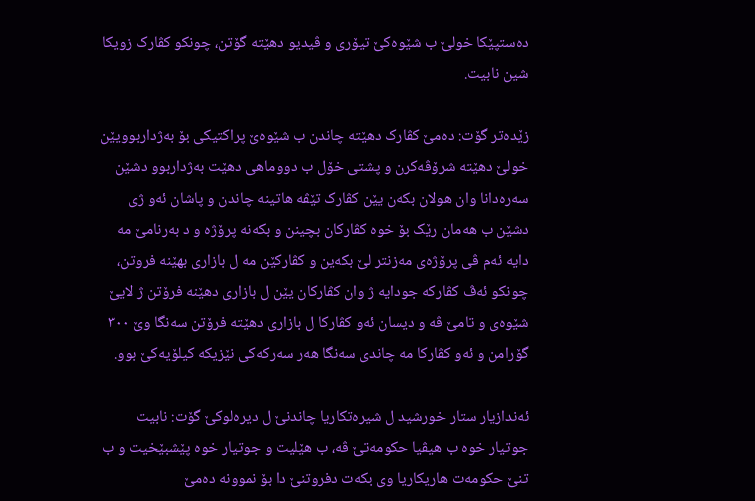دەستپێکا خولێ ب شێوەکێ تیۆری و ڤیدیو دھێتە گۆتن، چونکو کڤارک زویکا شین نابیت.

زێدەتر گۆت: دەمێ کڤارک دھێتە چاندن ب شێوەێ پراکتیکی بۆ بەژداربوویێن خولێ دھێتە شرۆڤەکرن و پشتی خۆل ب دووماھی دھێت بەژداربوو دشێن سەرەدانا وان ھولان بکەن یێن کڤارک تێڤە ھاتینە چاندن و پاشان ئەو ژی دشێن ب ھەمان رێک بۆ خوە کڤارکان بچینن و بکەنە پرۆژە و د بەرنامێ مە دایە ئەم ڤی پرۆژەی مەزنتر لێ بکەین و کڤارکێن مە ل بازاری بھێنە فروتن، چونکو ئەڤ کڤارکە جودایە ژ وان کڤارکان یێن ل بازاری دھێنە فرۆتن ژ لایێ شێوەی و تامێ ڤە و دیسان ئەو کڤارکا ل بازاری دھێتە فرۆتن سەنگا وێ ٣٠٠ گۆرامن و ئەو کڤارکا مە چاندی سەنگا ھەر سەرکەکی نێزیکە کیلۆیەکێ بوو.

ئەندازیار ستار خورشید ل شیرەتکاریا چاندنێ ل دیرەلوکێ گۆت: نابیت جوتیار خوە ب ھیڤیا حکومەتێ ڤە، ب ھێلیت و جوتیار خوە پێشبێخیت و ب تنێ حکومەت ھاریکاریا وی بکەت دفروتنێ دا بۆ نموونە دەمێ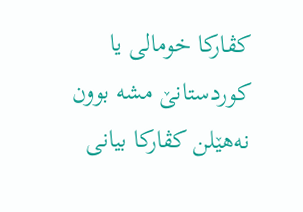کڤارکا خومالی یا کوردستانێ مشە بوون نەھێلن کڤارکا بیانی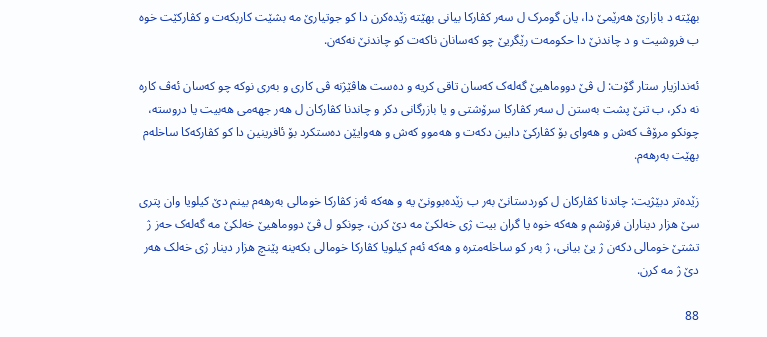بھێتە د بازارێ ھەرێمێ دا، یان گومرک ل سەر کڤارکا بیانی بھێتە زێدەکرن دا کو جوتیارێ مە بشێت کاربکەت و کڤارکێت خوە ب فروشیت و د چاندنێ دا حکومەت رێگریێ چو کەسانان ناکەت کو چاندنێ نەکەن.

ئەندازیار ستار گۆت: ل ڤێ دووماھیێ گەلەک کەسان تاقی کریە و دەست ھاڤێژنە ڤی کاری و بەری نوکە چو کەسان ئەڤ کارە نە دکر، ب تنێ پشت بەستن ل سەر کڤارکا سرۆشتی و یا بازرگانی دکر و چاندنا کڤارکان ل ھەر جھەمی ھەبیت یا دروستە، چونکو مرۆڤ کەش و ھەوای بۆ کڤارکێ دابین دکەت و ھەموو کەش و ھەوایێن دەستکرد بۆ ئافرینین دا کو کڤارکەکا ساخلەم بھێت بەرھەم.

زێدەتر دبێژیت: چاندنا کڤارکان ل کوردستانێ بەر ب زێدەبوونێ یە و ھەکە ئەز کڤارکا خومالی بەرھەم بینم دێ کیلویا وان پتری سێ ھزار دیناران فرۆشم و ھەکە خوە یا گران بیت ژی خەلکێ مە دێ کرن، چونکو ل ڤێ دووماھیێ خەلکێ مە گەلەک حەز ژ تشتێ خومالی دکەن ژ یێ بیانی، ژ بەر کو ساخلەمترە و ھەکە ئەم کیلویا کڤارکا خومالی بکەینە پێنچ ھزار دینار ژی خەلک ھەر دێ ژ مە کرن.

88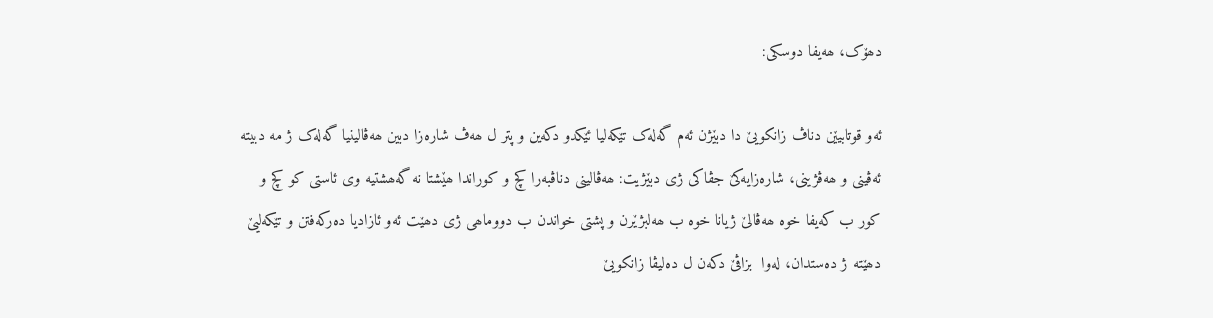دھۆک، ھەیفا دوسکی:

ئەو قوتابیێن دناڤ زانکویێ دا دبێژن ئەم گەلەک تێکەلیا ئێکدو دکەین و پتر ل ھەڤ شارەزا دبین ھەڤالینیا گەلەک ژ مە دبیتە ئەڤینی و ھەڤژینی، شارەزایەکێ جڤاکی ژی دبێژیت: ھەڤالینی دناڤبەرا کچ و کوراندا ھێشتا نە گەھشتیە وی ئاستی کو کچ و کور ب کەیفا خوە ھەڤالێ ژیانا خوە ب ھەلبژێرن و پشتی خواندن ب دووماھی ژی دھێت ئەو ئازادیا دەرکەفتن و تێکەلیێ دھێتە ژ دەستدان، لەوا  بزاڤێ دکەن ل دەلیڤا زانکویێ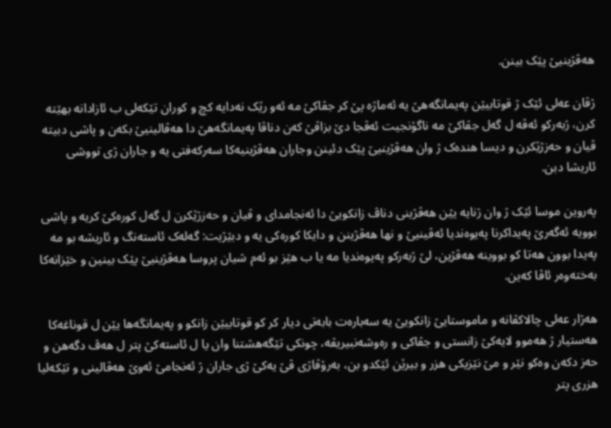ھەڤژینیێ پێک بینن.

ژڤان عەلی ئێک ژ قوتابیێن پەیمانگەھێ یە ئەماژە پێ کر جڤاکێ مە ئەو رێک نەدایە کچ و کوران تێکەلی ب ئازادانە بھێتە کرن، ژبەرکو ئەڤە ل گەل جڤاکێ مە ناگۆنجیت ئەڤجا دێ بزاڤێ کەن دناڤا پەیمانگەھێ دا ھەڤالینیێ بکەن و پاشی دبیتە ڤیان و حەزژێکرن و دیسا ھندەک ژ وان ھەڤژینیێ پێک دئینن وجاران ھەڤژینیەکا سەرکەفتی یە و جاران ژی تووشی ئاریشا دبن.

پەروین موسا ئێک ژ وان ژنایە یێن ھەڤژینی دناڤ زانکویێ دا ئەنجامدای و ڤیان و حەزژێکرن ل گەل کورەکێ کریە و پاشی بوویە ئەگەرێ پەیداکرنا پەیوەندیا ئەڤینیێ و نھا ھەڤژینن و دایکا کورەکی یە و دبێژیت: گەلەک ئاستەنگ و ئاریشە بو مە پەیدا بوون ھەتا کو بووینە ھەڤژین، لێ ژبەرکو پەیوەندیا مە یا ب ھێز بو ئەم شیان پروسا ھەڤژینیێ پێک بینین و خێزانەکا بەختەوەر ئاڤا کەین.

ھەژار عەلی چالاکڤانە و ماموستایێ زانکویێ یە سەبارەت بابەتی دیار کر کو قوتابیێن زانکو و پەیمانگەھا یێن ل قوناغەکا ھەستیار ژ ھەموو لایەکێ زانستی و جڤاکی و رەوشەنبیریڤە، چونکی تێگەھشتنا وان یا ل ئاستەکێ پتر ل ھەڤ دگەھن و حەز دکەن وەکو نێر و مێ نێزیکی ھزر و بیرێن ئێکدو بن، بەرۆڤاژی ڤێ یەکێ ژی جاران ژ ئەنجامێ ئەوێ ھەڤالینی و تێکەلیا ھزری پتر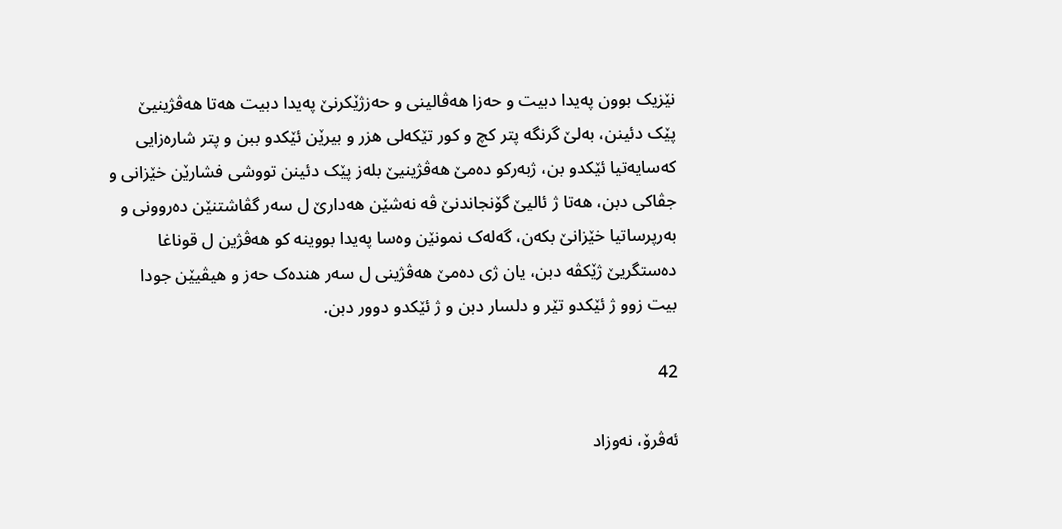نێزیک بوون پەیدا دبیت و حەزا ھەڤالینی و حەزژێکرنێ پەیدا دبیت ھەتا ھەڤژینیێ پێک دئینن، بەلێ گرنگە پتر کچ و کور تێکەلی ھزر و بیرێن ئێکدو ببن و پتر شارەزایی کەسایەتیا ئێکدو بن، ژبەرکو دەمێ ھەڤژینیێ بلەز پێک دئینن تووشی فشارێن خێزانی و جڤاکی دبن، ھەتا ژ ئالیێ گۆنجاندنێ ڤە نەشێن ھەدارێ ل سەر گڤاشتنێن دەروونی و بەرپرساتیا خێزانێ بکەن، گەلەک نمونێن وەسا پەیدا بووینە کو ھەڤژین ل قوناغا دەستگریێ ژێکڤە دبن، یان ژی دەمێ ھەڤژینی ل سەر ھندەک حەز و ھیڤیێن جودا بیت زوو ژ ئێکدو تێر و دلسار دبن و ژ ئێکدو دوور دبن.

42

ئەڤرۆ، نەوزاد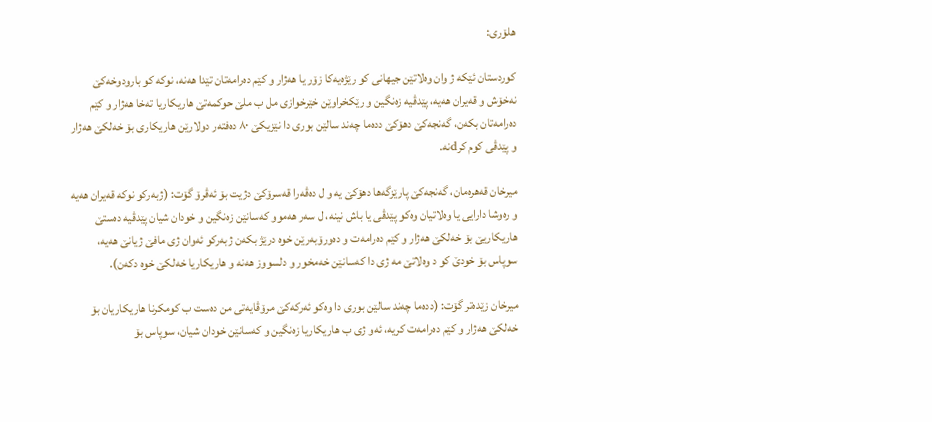ھلۆری:

کوردستان ئێکە ژ وان وەلاتێن جیھانی کو رێژەیەکا زۆر یا ھەژار و کێم دەرامەتان تێدا ھەنە، نوکە کو بارودوخەکێ نەخۆش و قەیران ھەیە، پێدڤیە زەنگین و رێکخراوێن خێرخوازی مل ب ملێ حوکمەتێ ھاریکاریا تەخا ھەژار و کێم دەرامەتان بکەن، گەنجەکێ دھۆکێ ددەما چەند سالێن بوری دا نێزیکێ ٨٠ دەفتەر دولارێن ھاریکاری بۆ خەلکێ ھەژار و پێدڤی کوم کرdنە.

میرخان قەھرەمان، گەنجەکێ پارێزگەھا دھۆکێ یە و ل دەڤەرا قەسرۆکێ دژیت بۆ ئەڤرۆ گۆت: (ژبەرکو نوکە قەیران ھەیە و رەوشا دارایی یا وەلاتیان وەکو پێدڤی یا باش نینە، ل سەر ھەموو کەسانێن زەنگین و خودان شیان پێدڤیە دەستێ ھاریکاریێ بۆ خەلکێ ھەژار و کێم دەرامەت و دەورۆبەرێن خوە درێژ بکەن ژبەرکو ئەوان ژی مافێ ژیانێ ھەیە، سوپاس بۆ خودێ کو د وەلاتێ مە ژی دا کەسانێن خەمخور و دلسووز ھەنە و ھاریکاریا خەلکێ خوە دکەن).

میرخان زێدەتر گۆت: (ددەما چەند سالێن بوری دا وەکو ئەرکەکێ مرۆڤایەتی من دەست ب کومکرنا ھاریکاریان بۆ خەلکێ ھەژار و کێم دەرامەت کریە، ئەو ژی ب ھاریکاریا زەنگین و کەسانێن خودان شیان، سوپاس بۆ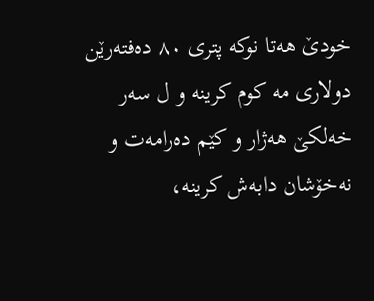خودێ ھەتا نوکە پتری ٨٠ دەفتەرێن دولاری مە کوم کرینە و ل سەر خەلکێ ھەژار و کێم دەرامەت و نەخۆشان دابەش کرینە،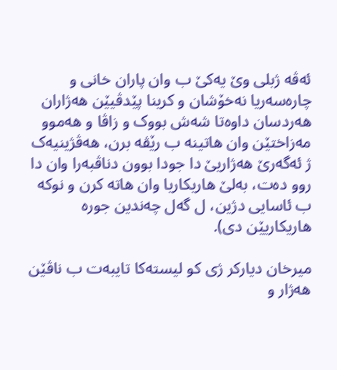ئەڤە ژبلی وێ یەکێ ب وان پاران خانی و چارەسەریا نەخۆشان و کرینا پێدڤیێن ھەژاران ھەردسان داوەتا شەش بووک و زاڤا و ھەموو مەزاختێن وان ھاتینە ب رێڤە برن، ھەڤژینیەک ژ ئەگەرێ ھەژاریێ دا جودا بوون دناڤبەرا وان دا روو دەت، بەلێ ھاریکاریا وان ھاتە کرن و نوکە ب ئاسایی دژین، ل گەل چەندین جورە ھاریکاریێن دی).

میرخان دیارکر ژی کو لیستەکا تایبەت ب ناڤێن ھەژار و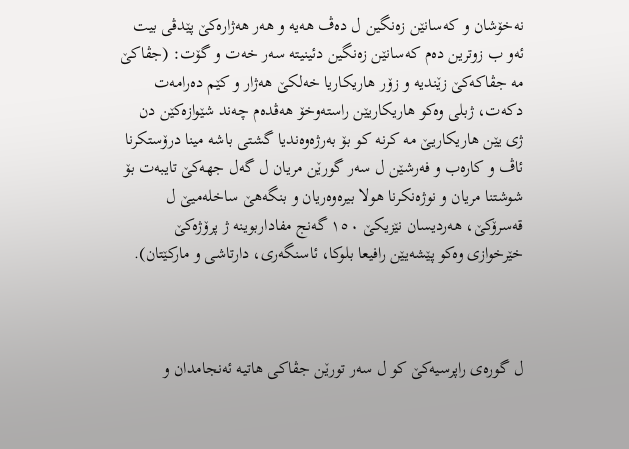نەخۆشان و کەسانێن زەنگین ل دەڤ ھەیە و ھەر ھەژارەکێ پێدڤی بیت ئەو ب زوترین دەم کەسانێن زەنگین دئینیتە سەر خەت و گۆت: (جڤاکێ مە جڤاکەکێ زێندیە و زۆر ھاریکاریا خەلکێ ھەژار و کێم دەرامەت دکەت، ژبلی وەکو ھاریکاریێن راستەوخۆ ھەڤدەم چەند شێوازەکێن دن ژی یێن ھاریکاریێ مە کرنە کو بۆ بەرژەوەندیا گشتی باشە مینا درۆستکرنا ئاڤ و کارەب و فەرشێن ل سەر گورێن مریان ل گەل جھەکێ تایبەت بۆ شوشتنا مریان و نوژەنکرنا ھولا بیرەوەریان و بنگەھێ ساخلەمیێ ل قەسرۆکێ، ھەردیسان نێزیکێ ١٥٠ گەنج مفاداربوینە ژ پرۆژەکێ خێرخوازی وەکو پێشەیێن رافیعا بلوکا، ئاسنگەری، دارتاشی و مارکێتان).



ل گورەی راپرسیەکێ کو ل سەر تورێن جڤاکی ھاتیە ئەنجامدان و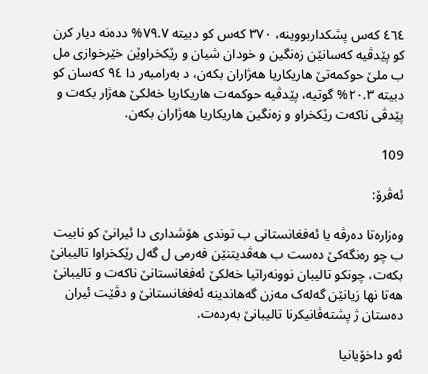٤٦٤ کەس پشکداربووینە، ٣٧٠ کەس کو دبیتە ٧٩.٧% ددەنە دیار کرن کو پێدڤیە کەسانێن زەنگین و خودان شیان و رێکخراوێن خێرخوازی مل ب ملێ حوکمەتێ ھاریکاریا ھەژاران بکەن، د بەرامبەر دا ٩٤ کەسان کو دبیتە ٢٠.٣% گوتیە، پێدڤیە حوکمەت ھاریکاریا خەلکێ ھەژار بکەت و پێدڤی ناکەت رێکخراو و زەنگین ھاریکاریا ھەژاران بکەن.

109

ئەڤرۆ:

وەزارەتا دەرڤە یا ئەفغانستانی ب توندی ھۆشداری دا ئیرانێ کو نابیت ب چو رەنگەکێ دەست ب ھەڤدیتنێن فەرمی ل گەل رێکخراوا تالیبانێ بکەت، چونکو تالیبان نوونەراتیا خەلکێ ئەفغانستانێ ناکەت و تالیبانێ ھەتا نھا زیانێن گەلەک مەزن گەھاندینە ئەفغانستانێ و دڤێت ئیران دەستان ژ پشتەڤانیکرنا تالیبانێ بەردەت.

ئەو داخۆیانیا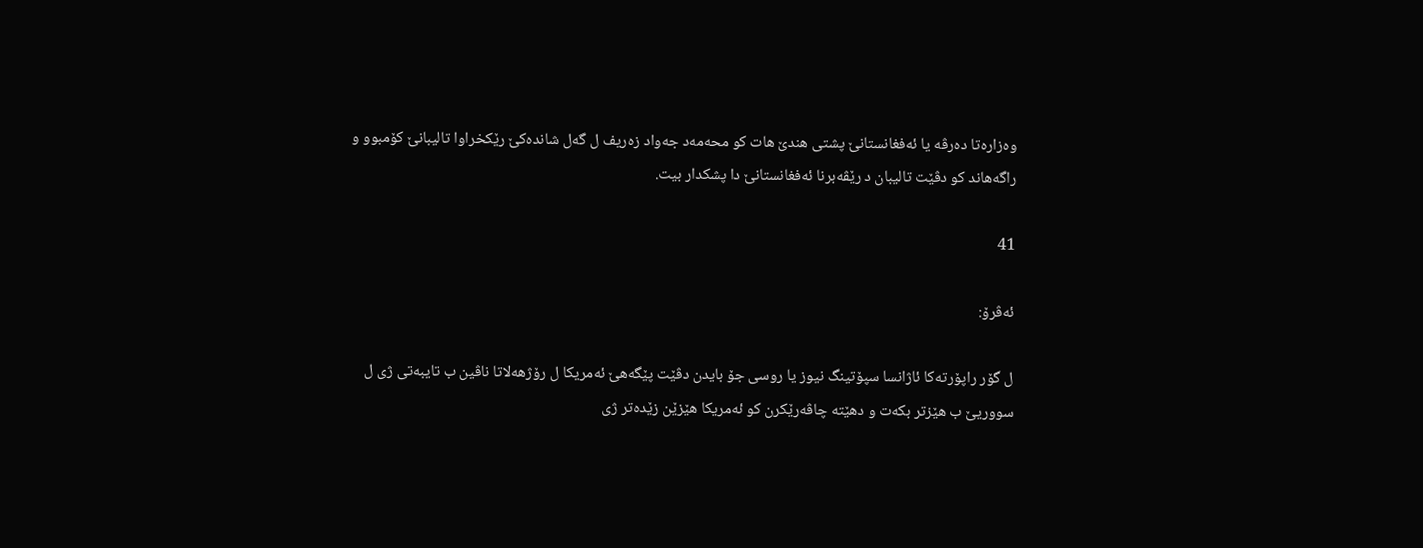وەزارەتا دەرڤە یا ئەفغانستانێ پشتی ھندێ ھات کو محەمەد جەواد زەریف ل گەل شاندەکێ رێکخراوا تالیبانێ کۆمبوو و راگەھاند کو دڤێت تالیبان د رێڤەبرنا ئەفغانستانێ دا پشکدار بیت.

41

ئەڤرۆ:

ل گۆر راپۆرتەکا ئاژانسا سپۆتینگ نیوز یا روسی جۆ بایدن دڤێت پێگەھێ ئەمریکا ل رۆژھەلاتا ناڤین ب تایبەتی ژی ل سووریێ ب ھێزتر بکەت و دھێتە چاڤەرێکرن کو ئەمریکا ھێزێن زێدەتر ژی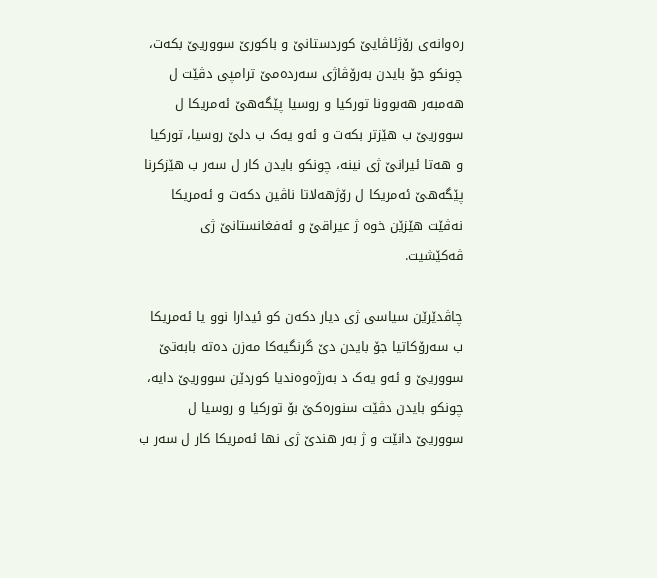رەوانەی رۆژئاڤایێ کوردستانێ و باکورێ سووریێ بکەت، چونکو جۆ بایدن بەرۆڤاژی سەردەمێ ترامپی دڤێت ل ھەمبەر ھەبوونا تورکیا و روسیا پێگەھێ ئەمریکا ل سووریێ ب ھێزتر بکەت و ئەو یەک ب دلێ روسیا، تورکیا و ھەتا ئیرانێ ژی نینە، چونکو بایدن کار ل سەر ب ھێزکرنا پێگەھێ ئەمریکا ل رۆژھەلاتا ناڤین دکەت و ئەمریکا نەڤێت ھێزێن خوە ژ عیراقێ و ئەفغانستانێ ژی ڤەکێشیت.

چاڤدێرێن سیاسی ژی دیار دکەن کو ئیدارا نوو یا ئەمریکا ب سەرۆکاتیا جۆ بایدن دێ گرنگیەکا مەزن دەتە بابەتێ سووریێ و ئەو یەک د بەرژەوەندیا کوردێن سووریێ دایە، چونکو بایدن دڤێت سنورەکێ بۆ تورکیا و روسیا ل سووریێ دانێت و ژ بەر ھندێ ژی نھا ئەمریکا کار ل سەر ب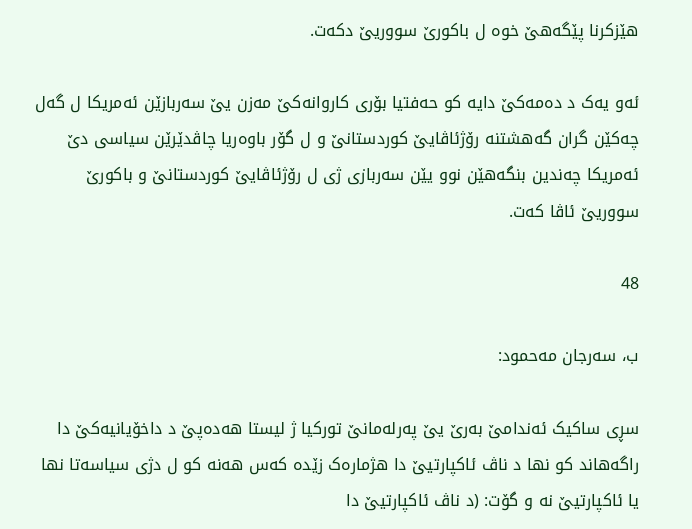ھێزکرنا پێگەھێ خوە ل باکورێ سووریێ دکەت.

ئەو یەک د دەمەکێ دایە کو حەفتیا بۆری کاروانەکێ مەزن یێ سەربازێن ئەمریکا ل گەل چەکێن گران گەھشتنە رۆژئاڤایێ کوردستانێ و ل گۆر باوەریا چاڤدێرێن سیاسی دێ ئەمریکا چەندین بنگەھێن نوو یێن سەربازی ژی ل رۆژئاڤایێ کوردستانێ و باکورێ سووریێ ئاڤا کەت.

48

ب، سەرجان مەحمود:

سڕی ساکیک ئەندامێ بەرێ یێ پەرلەمانێ تورکیا ژ لیستا ھەدەپێ د داخۆیانیەکێ دا راگەھاند کو نھا د ناڤ ئاکپارتیێ دا ھژمارەک زێدە کەس ھەنە کو ل دژی سیاسەتا نھا یا ئاکپارتیێ نە و گۆت: (د ناڤ ئاکپارتیێ دا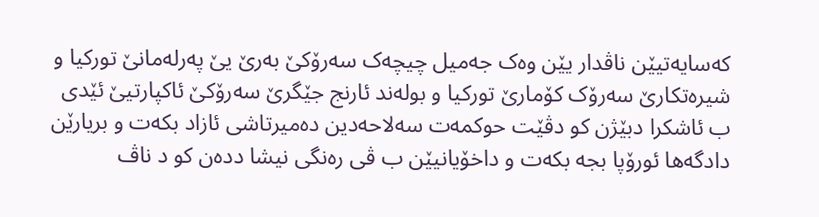کەسایەتیێن ناڤدار یێن وەک جەمیل چیچەک سەرۆکێ بەرێ یێ پەرلەمانێ تورکیا و شیرەتکارێ سەرۆک کۆمارێ تورکیا و بولەند ئارنج جێگرێ سەرۆکێ ئاکپارتیێ ئێدی ب ئاشکرا دبێژن کو دڤێت حوکمەت سەلاحەدین دەمیرتاشی ئازاد بکەت و بریارێن دادگەھا ئورۆپا بجە بکەت و داخۆیانیێن ب ڤی رەنگی نیشا ددەن کو د ناڤ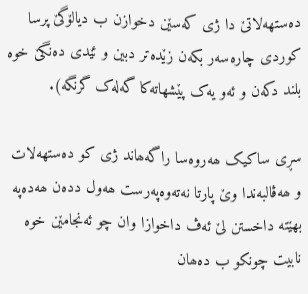دەستھەلاتێ دا ژی کەسێن دخوازن ب دیالۆگێ پرسا کوردی چارەسەر بکەن زێدەتر دبین و ئێدی دەنگێ خوە بلند دکەن و ئەو یەک پێشھاتەکا گەلەک گرنگە).

سڕی ساکیک ھەروەسا راگەھاند ژی کو دەستھەلات و ھەڤالبەندا وێ پارتا نەتەوەپەرست ھەول ددەن ھەدەپە بھێتە داخستن لێ ئەڤ داخوازا وان چو ئەنجامێن خوە نابیت چونکو ب دەھان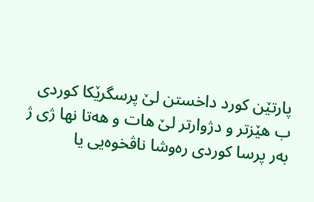پارتێن کورد داخستن لێ پرسگرێکا کوردی ب ھێزتر و دژوارتر لێ ھات و ھەتا نھا ژی ژ بەر پرسا کوردی رەوشا ناڤخوەیی یا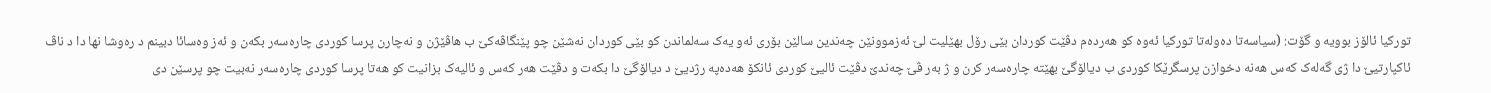تورکیا ئالۆز بوویە و گۆت: (سیاسەتا دەولەتا تورکیا ئەوە کو ھەردەم دڤێت کوردان بێی رۆل بھێلیت لێ ئەزموونێن چەندین سالێن بۆری ئەو یەک سەلماندن کو بێی کوردان نەشێن چو پێنگاڤەکێ ب ھاڤێژن و نەچارن پرسا کوردی چارەسەر بکەن و ئەز وەسائا دبینم د رەوشا نھا دا د ناڤ ئاکپارتیێ دا ژی گەلەک کەس ھەنە دخوازن پرسگرێکا کوردی ب دیالۆگێ بھێتە چارەسەر کرن و ژ بەر ڤێ چەندێ دڤێت ئالیێ کوردی ئانکۆ ھەدەپە رژدیێ د دیالۆگێ دا بکەت و دڤێت ھەر کەس و ئالیەک بزانیت کو ھەتا پرسا کوردی چارەسەر نەبیت چو پرسێن دی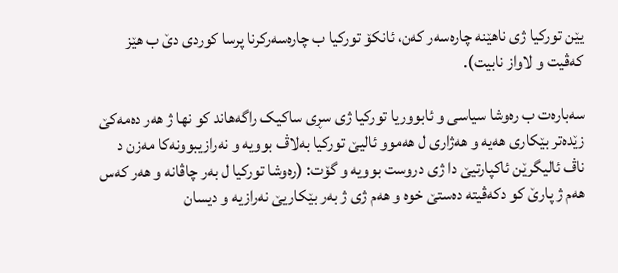یێن تورکیا ژی ناھێنە چارەسەر کەن، ئانکۆ تورکیا ب چارەسەرکرنا پرسا کوردی دێ ب ھێز کەڤیت و لاواز نابیت).

سەبارەت ب رەوشا سیاسی و ئابووریا تورکیا ژی سڕی ساکیک راگەھاند کو نھا ژ ھەر دەمەکێ زێدەتر بێکاری ھەیە و ھەژاری ل ھەموو ئالیێ تورکیا بەلاڤ بوویە و نەرازیبوونەکا مەزن د ناڤ ئالیگرێن ئاکپارتیێ دا ژی دروست بوویە و گۆت: (رەوشا تورکیا ل بەر چاڤانە و ھەر کەس ھەم ژ پارێ کو دکەڤیتە دەستێ خوە و ھەم ژی ژ بەر بێکاریێ نەرازیە و دیسان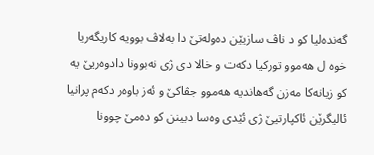گەندەلیا کو د ناڤ سازیێن دەولەتێ دا بەلاڤ بوویە کاریگەریا خوە ل ھەموو تورکیا دکەت و خالا دی ژی نەبوونا دادوەریێ یە کو زیانەکا مەزن گەھاندیە ھەموو جڤاکێ و ئەز باوەر دکەم پرانیا ئالیگرێن ئاکپارتیێ ژی ئێدی وەسا دبینن کو دەمێ چوونا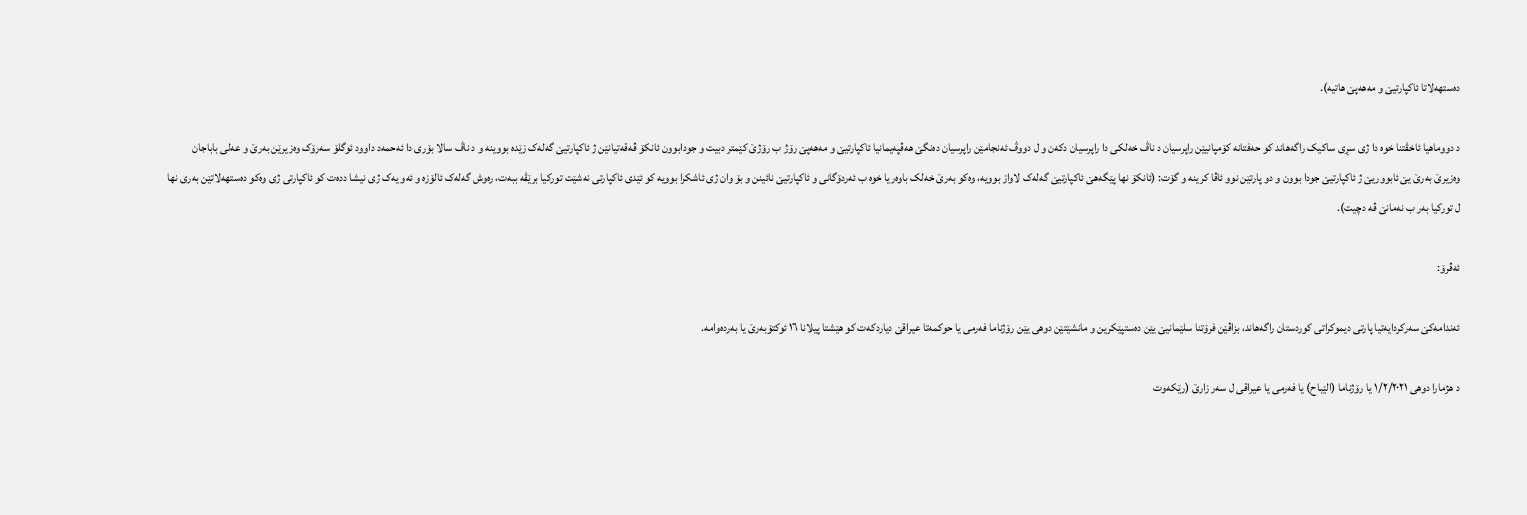دەستھەلاتا ئاکپارتیێ و مەھەپێ ھاتیە).

د دووماھیا ئاخڤتنا خوە دا ژی سڕی ساکیک راگەھاند کو حەفتانە کۆمپانیێن راپرسیان د ناڤ خەلکی دا راپرسیان دکەن و ل دووڤ ئەنجامێن راپرسیان دەنگێ ھەڤپەیمانیا ئاکپارتیێ و مەھەپێ رۆژ ب رۆژێ کێمتر دبیت و جودابوون ئانکۆ ڤەقەتیانێن ژ ئاکپارتیێ گەلەک زێدە بووینە و د ناڤ سالا بۆری دا ئەحمەد داوود ئوگلۆ سەرۆک وەزیرێن بەرێ و عەلی باباجان وەزیرێ بەرێ یێ ئابووریێ ژ ئاکپارتیێ جودا بوون و دو پارتێن نوو ئاڤا کرینە و گۆت: (ئانکۆ نھا پێگەھێ ئاکپارتیێ گەلەک لاواز بوویە، وەکو بەرێ خەلک باوەریا خوە ب ئەردۆگانی و ئاکپارتیێ نائینن و بۆ وان ژی ئاشکرا بوویە کو ئێدی ئاکپارتی نەشێت تورکیا برێڤە ببەت، رەوش گەلەک ئالۆزە و ئەو یەک ژی نیشا ددەت کو ئاکپارتی ژی وەکو دەستھەلاتێن بەری نھا ل تورکیا بەر ب نەمانێ ڤە دچیت).

ئەڤرۆ:

ئەندامەکێ سەرکردایەتیا پارتی دیموکراتی کوردستان راگەھاند، بزاڤێن فرۆتنا سلێمانیێ یێن دەستپێکرین و مانشێتێن دوھی یێن رۆژناما فەرمی یا حوکمەتا عیراقێ دیاردکەت کو ھێشتا پیلانا ١٦ ئوکتۆبەرێ یا بەردەوامە.

د ھژمارا دوھی ١/٢/٢٠٢١ یا رۆژناما (الێباح) یا فەرمی یا عیراقی ل سەر زارێ (رێکەوت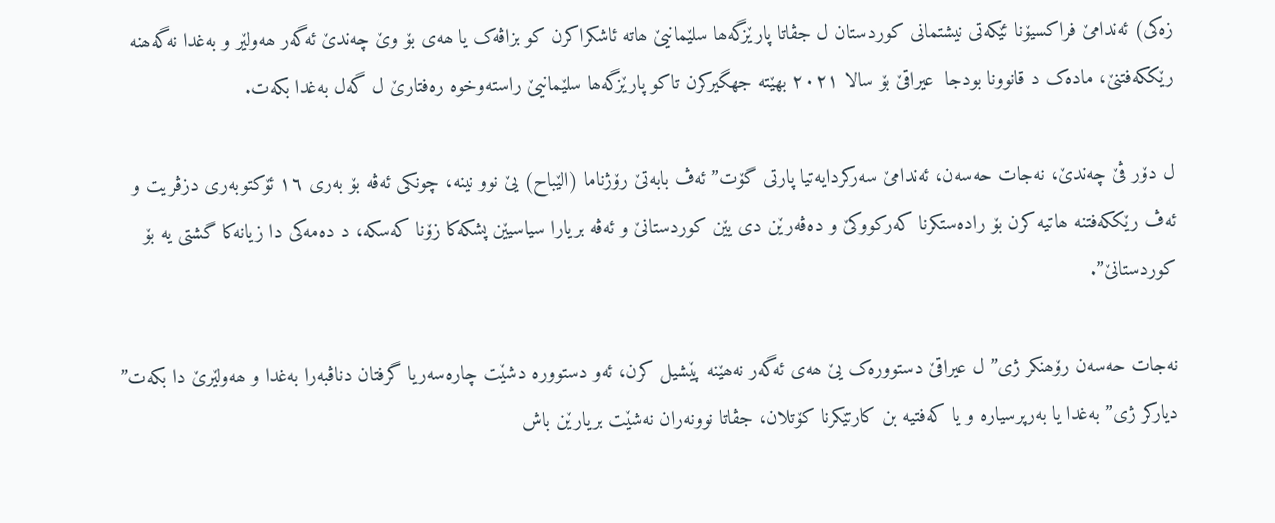زەکی) ئەندامێ فراکسیۆنا ئێکەتی نیشتمانی کوردستان ل جڤاتا پارێزگەھا سلێمانیێ ھاتە ئاشکراکرن کو بزاڤەک یا ھەی بۆ وێ چەندێ ئەگەر ھەولێر و بەغدا نەگەھنە رێککەفتنێ، مادەک د قانوونا بودجا  عیراقێ بۆ سالا ٢٠٢١ بھێتە جھگیرکرن تاکو پارێزگەھا سلێمانیێ راستەوخوە رەفتارێ ل گەل بەغدا بکەت.

ل دۆر ڤێ چەندێ، نەجات حەسەن، ئەندامێ سەرکردایەتیا پارتی گۆت” ئەڤ بابەتێ رۆژناما (الێباح) یێ نوو نینە، چونکی ئەڤە بۆ بەری ١٦ ئۆکتوبەری دزڤریت و ئەڤ رێککەفتنە ھاتیە کرن بۆ رادەستکرنا کەرکووکێ و دەڤەرێن دی یێن کوردستانێ و ئەڤە بریارا سیاسیێن پشکەکا زۆنا کەسکە، د دەمەکی دا زیانەکا گشتی یە بۆ کوردستانێ”.

نەجات حەسەن رۆھنکر ژی” ل عیراقێ دستوورەک یێ ھەی ئەگەر نەھێنە پێشیل کرن، ئەو دستوورە دشێت چارەسەریا گرفتان دناڤبەرا بەغدا و ھەولێرێ دا بکەت” دیارکر ژی” بەغدا یا بەرپرسیارە و یا کەفتیە بن کارتێکرنا کۆتلان، جڤاتا نوونەران نەشێت بریارێن باش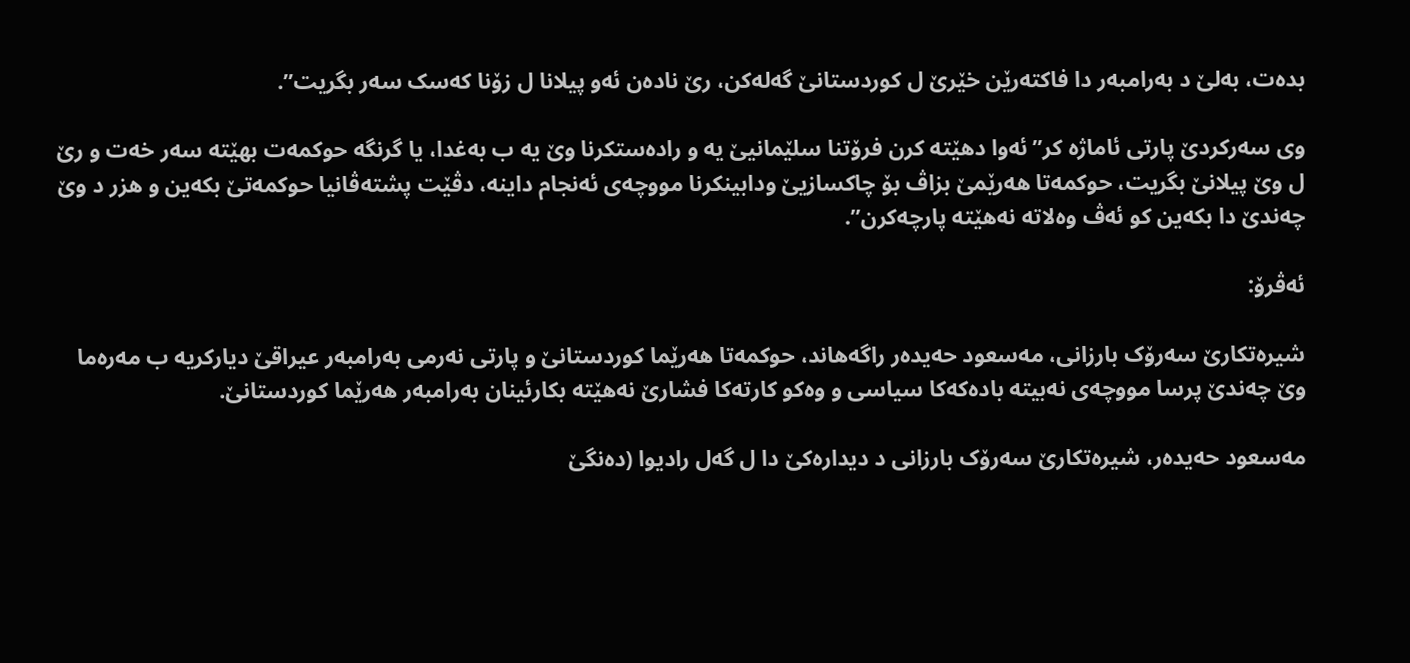بدەت، بەلێ د بەرامبەر دا فاکتەرێن خێرێ ل کوردستانێ گەلەکن، رێ نادەن ئەو پیلانا ل زۆنا کەسک سەر بگریت”.

وی سەرکردێ پارتی ئاماژە کر”ئەوا دھێتە کرن فرۆتنا سلێمانیێ یە و رادەستکرنا وێ یە ب بەغدا، یا گرنگە حوکمەت بھێتە سەر خەت و رێ ل وێ پیلانێ بگریت، حوکمەتا ھەرێمێ بزاڤ بۆ چاکسازیێ ودابینکرنا مووچەی ئەنجام داینە، دڤێت پشتەڤانیا حوکمەتێ بکەین و ھزر د وێ چەندێ دا بکەین کو ئەڤ وەلاتە نەھێتە پارچەکرن”.

ئەڤرۆ:

شیرەتکارێ سەرۆک بارزانی، مەسعود حەیدەر راگەھاند، حوکمەتا ھەرێما کوردستانێ و پارتی نەرمی بەرامبەر عیراقێ دیارکریە ب مەرەما وێ چەندێ پرسا مووچەی نەبیتە بادەکەکا سیاسی و وەکو کارتەکا فشارێ نەھێتە بکارئینان بەرامبەر ھەرێما کوردستانێ.

مەسعود حەیدەر، شیرەتکارێ سەرۆک بارزانی د دیدارەکێ دا ل گەل رادیوا (دەنگێ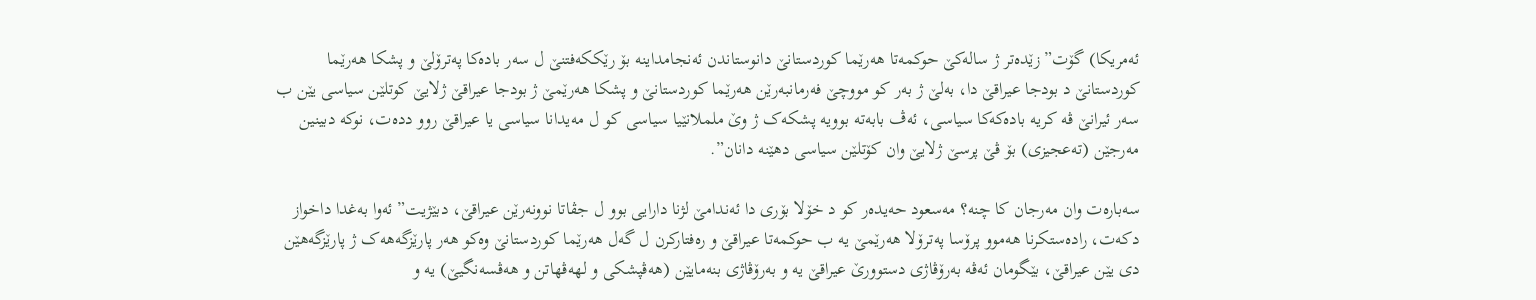ئەمریکا) گۆت” زێدەتر ژ سالەکێ حوکمەتا ھەرێما کوردستانێ دانوستاندن ئەنجامداینە بۆ رێککەفتنێ ل سەر بادەکا پەترۆلێ و پشکا ھەرێما کوردستانێ د بودجا عیراقێ دا، بەلێ ژ بەر کو مووچێ فەرمانبەرێن ھەرێما کوردستانێ و پشکا ھەرێمێ ژ بودجا عیراقێ ژلایێ کوتلێن سیاسی یێن ب سەر ئیرانێ ڤە کریە بادەکەکا سیاسی، ئەڤ بابەتە بوویە پشکەک ژ وێ ململانێیا سیاسی کو ل مەیدانا سیاسی یا عیراقێ روو ددەت، نوکە دبینین مەرجێن (تەعجیزی) بۆ ڤێ پرسێ ژلایێ وان کۆتلێن سیاسی دھێنە دانان”.

سەبارەت وان مەرجان کا چنە؟ مەسعود حەیدەر کو د خۆلا بۆری دا ئەندامێ لژنا دارایی بوو ل جڤاتا نوونەرێن عیراقێ، دبێژیت” ئەوا بەغدا داخواز دکەت، رادەستکرنا ھەموو پرۆسا پەترۆلا ھەرێمێ یە ب حوکمەتا عیراقێ و رەفتارکرن ل گەل ھەرێما کوردستانێ وەکو ھەر پارێزگەھەک ژ پارێزگەھێن دی یێن عیراقێ، بێگومان ئەڤە بەرۆڤاژی دستوورێ عیراقێ یە و بەرۆڤاژی بنەمایێن (ھەڤپشکی و لھەڤھاتن و ھەڤسەنگیێ) یە و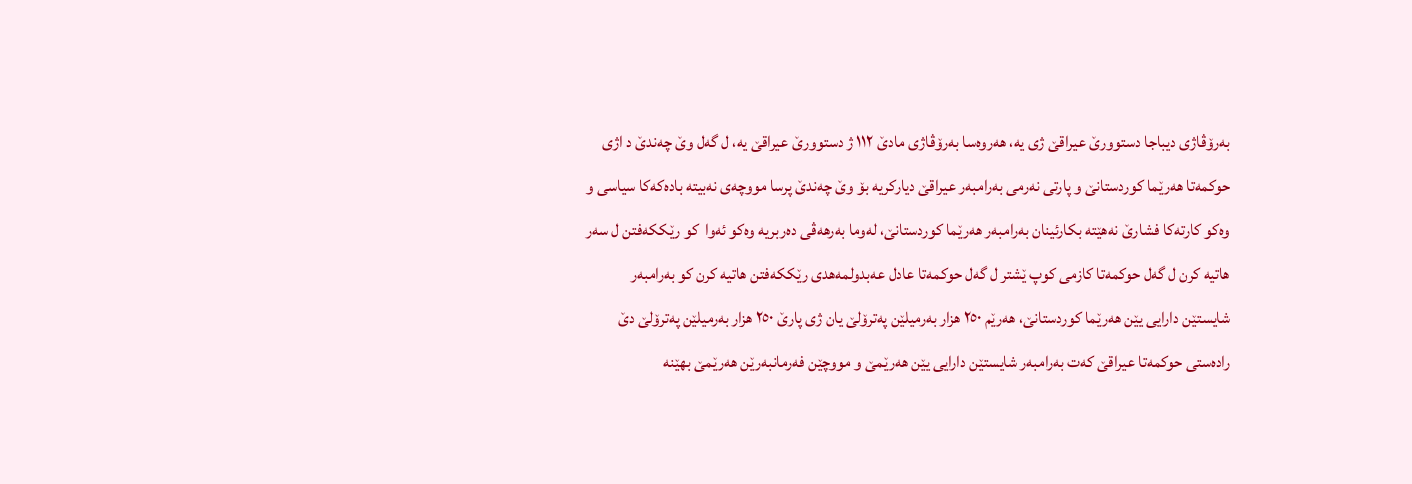بەرۆڤاژی دیباجا دستوورێ عیراقێ ژی یە، ھەروەسا بەرۆڤاژی مادێ ١١٢ ژ دستوورێ عیراقێ یە، ل گەل وێ چەندێ د اژی حوکمەتا ھەرێما کوردستانێ و پارتی نەرمی بەرامبەر عیراقێ دیارکریە بۆ وێ چەندێ پرسا مووچەی نەبیتە بادەکەکا سیاسی و وەکو کارتەکا فشارێ نەھێتە بکارئینان بەرامبەر ھەرێما کوردستانێ، لەوما بەرھەڤی دەربریە وەکو ئەوا  کو رێککەفتن ل سەر ھاتیە کرن ل گەل حوکمەتا کازمی کوپ ێشتر ل گەل حوکمەتا عادل عەبدولمەھدی رێککەفتن ھاتیە کرن کو بەرامبەر شایستێن دارایی یێن ھەرێما کوردستانێ، ھەرێم ٢٥٠ ھزار بەرمیلێن پەترۆلێ یان ژی پارێ ٢٥٠ ھزار بەرمیلێن پەترۆلێ دێ رادەستی حوکمەتا عیراقێ کەت بەرامبەر شایستێن دارایی یێن ھەرێمێ و مووچێن فەرمانبەرێن ھەرێمێ بھێنە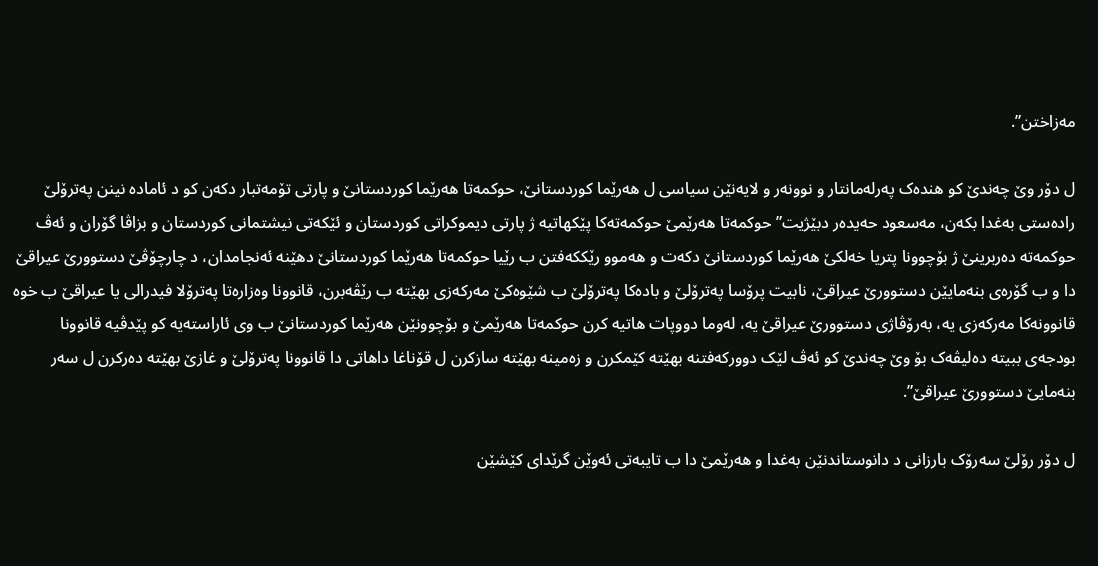مەزاختن”.

ل دۆر وێ چەندێ کو ھندەک پەرلەمانتار و نوونەر و لایەنێن سیاسی ل ھەرێما کوردستانێ، حوکمەتا ھەرێما کوردستانێ و پارتی تۆمەتبار دکەن کو د ئامادە نینن پەترۆلێ رادەستی بەغدا بکەن، مەسعود حەیدەر دبێژیت” حوکمەتا ھەرێمێ حوکمەتەکا پێکھاتیە ژ پارتی دیموکراتی کوردستان و ئێکەتی نیشتمانی کوردستان و بزاڤا گۆران و ئەڤ حوکمەتە دەربرینێ ژ بۆچوونا پتریا خەلکێ ھەرێما کوردستانێ دکەت و ھەموو رێککەفتن ب رێیا حوکمەتا ھەرێما کوردستانێ دھێنە ئەنجامدان، د چارچۆڤێ دستوورێ عیراقێ دا و ب گۆرەی بنەمایێن دستوورێ عیراقێ، نابیت پرۆسا پەترۆلێ و بادەکا پەترۆلێ ب شێوەکێ مەرکەزی بھێتە ب رێڤەبرن، قانوونا وەزارەتا پەترۆلا فیدرالی یا عیراقێ ب خوە قانوونەکا مەرکەزی یە، بەرۆڤاژی دستوورێ عیراقێ یە، لەوما دووپات ھاتیە کرن حوکمەتا ھەرێمێ و بۆچوونێن ھەرێما کوردستانێ ب وی ئاراستەیە کو پێدڤیە قانوونا بودجەی ببیتە دەلیڤەک بۆ وێ چەندێ کو ئەڤ لێک دوورکەفتنە بھێتە کێمکرن و زەمینە بھێتە سازکرن ل قۆناغا داھاتی دا قانوونا پەترۆلێ و غازێ بھێتە دەرکرن ل سەر بنەمایێ دستوورێ عیراقێ”.

ل دۆر رۆلێ سەرۆک بارزانی د دانوستاندنێن بەغدا و ھەرێمێ دا ب تایبەتی ئەوێن گرێدای کێشێن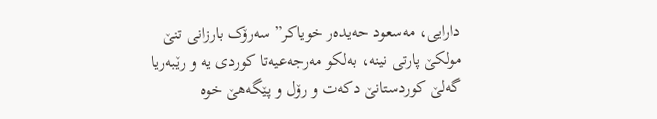دارایی، مەسعود حەیدەر خویاکر” سەرۆک بارزانی تنێ مولکێ پارتی نینە، بەلکو مەرجەعیەتا کوردی یە و رێبەریا گەلێ کوردستانێ دکەت و رۆل و پێگەھێ خوە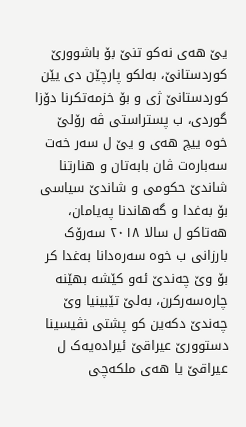یێ ھەی نەکو تنێ بۆ باشوورێ کوردستانێ، بەلکو پارچێن دی یێن کوردستانێ ژی و بۆ خزمەتکرنا دۆزا گوردی، ب پستراستی ڤە رۆلێ خوە ییچ ھەی و یێ ل سەر خەت سەبارەت ڤان بابەتان و ھنارتنا شاندێ حکومی و شاندێ سیاسی بۆ بەغدا و گەھاندنا پەیامان، ھەتاکو ل سالا ٢٠١٨ سەرۆک بارزانی ب خوە سەرەدانا بەغدا کر بۆ وێ چەندێ ئەو کێشە بھێنە چارەسەرکرن، بەلێ تێبینیا وێ چەندێ دکەین کو پشتی نڤیسینا دستوورێ عیراقێ ئیرادەیەک ل عیراقێ یا ھەی ملکەچی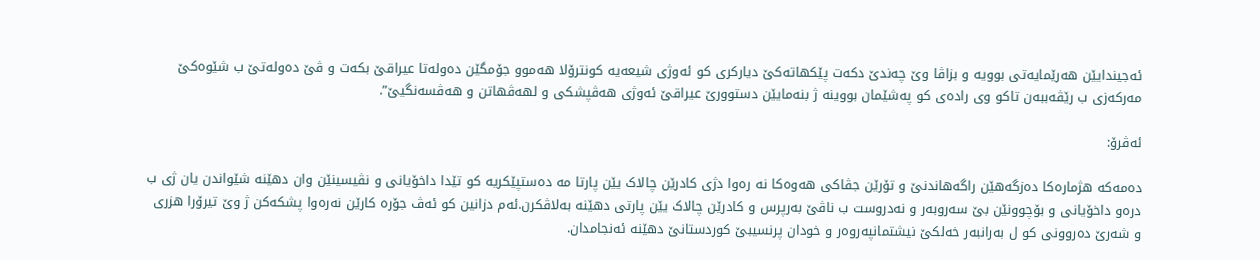ئەجیندایێن ھەرێمایەتی بوویە و بزاڤا وێ چەندێ دکەت پێکھاتەکێ دیارکری کو ئەوژی شیعەیە کونترۆلا ھەموو جۆمگێن دەولەتا عیراقێ بکەت و ڤێ دەولەتێ ب شێوەکێ مەرکەزی ب رێڤەببەن تاکو وی رادەی کو پەشێمان بووینە ژ بنەمایێن دستوورێ عیراقێ ئەوژی ھەڤپشکی و لھەڤھاتن و ھەڤسەنگیێ”.

ئەڤرۆ:

دەمەکە ھژمارەکا دەزگەھێن راگەھاندنێ و تۆرێن جڤاکی ھەوەکا نە رەوا دژی کادرێن چالاک یێن پارتا مە دەستپێکریە کو تێدا داخۆیانی و نڤیسینێن وان دھێنە شێواندن یان ژی ب درەو داخۆیانی و بۆچوونێن بێ سەروبەر و نەدروست ب ناڤێ بەرپرس و کادرێن چالاک یێن پارتی دھێنە بەلاڤکرن.ئەم دزانین کو ئەڤ جۆرە کارێن نەرەوا پشکەکن ژ وێ تیرۆرا ھزری و شەرێ دەروونی کو ل بەرانبەر خەلکێ نیشتمانپەروەر و خودان پرنسیبێ کوردستانێ دھێنە ئەنجامدان.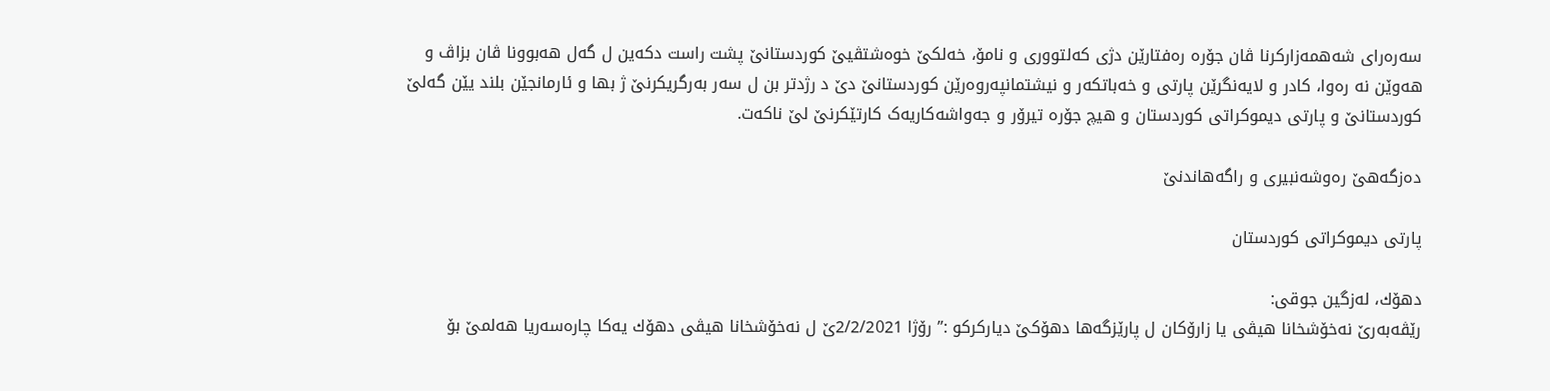سەرەرای شەھمەزارکرنا ڤان جۆرە رەفتارێن دژی کەلتووری و نامۆ، خەلکێ خوەشتڤیێ کوردستانێ پشت راست دکەین ل گەل ھەبوونا ڤان بزاڤ و ھەوێن نە رەوا، کادر و لایەنگرێن پارتی و خەباتکەر و نیشتمانپەروەرێن کوردستانێ دێ د رژدتر بن ل سەر بەرگریکرنێ ژ بھا و ئارمانجێن بلند یێن گەلێ کوردستانێ و پارتی دیموکراتی کوردستان و ھیچ جۆرە تیرۆر و جەواشەکاریەک کارتێکرنێ لێ ناکەت.

دەزگەھێ رەوشەنبیری و راگەھاندنێ

پارتی دیموکراتی کوردستان

دهۆك، له‌زگین جوقى:
رێڤه‌به‌رێ نه‌خۆشخانا هیڤى یا زارۆكان ل پارێزگه‌ها دهۆكێ دیاركركو :” رۆژا 2/2/2021ێ ل نه‌خۆشخانا هیڤی دهۆك یه‌كا چاره‌سه‌ریا هه‌لمێ بۆ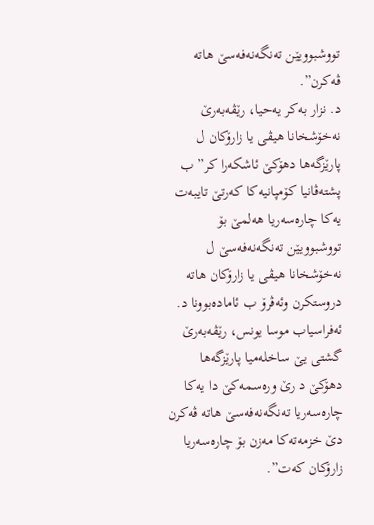تووشبوویێن ته‌نگه‌نه‌فه‌سێ هاته‌ ڤه‌كرن”.
د. نزار به‌كر یه‌حیا، رێڤه‌به‌رێ نه‌خۆشخانا هیڤى یا زارۆكان ل پارێزگه‌ها دهۆكێ ئاشكه‌را كر” ب پشته‌ڤانیا كۆمپانیه‌كا كه‌رتێ تایبه‌ت یه‌كا چاره‌سه‌ریا هه‌لمێ بۆ تووشبوویێن ته‌نگه‌نه‌فه‌سێ ل نه‌خۆشخانا هیڤى یا زارۆكان هاته‌ دروستكرن وئه‌ڤرۆ ب ئاماده‌بوونا د. ئه‌فراسیاب موسا یونس، رێڤه‌به‌رێ گشتى یێ ساخله‌میا پارێزگه‌ها دهۆكێ د رێ وره‌سمه‌كێ دا یه‌كا چاره‌سه‌ریا ته‌نگه‌نه‌فه‌سێ هاته‌ ڤه‌كرن دێ خزمه‌ته‌كا مه‌زن بۆ چاره‌سه‌ریا زارۆكان كه‌ت”.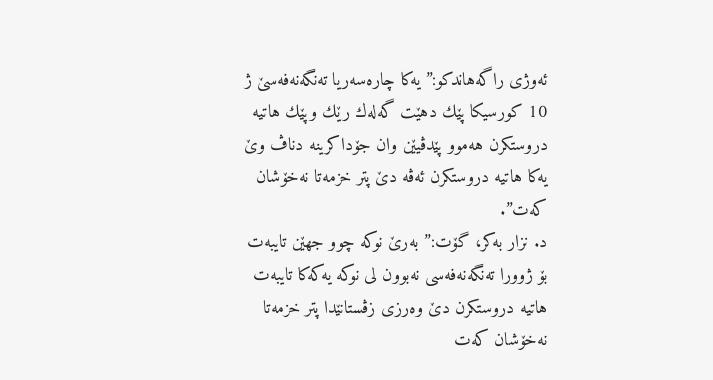ئه‌وژى راگه‌هاندكو:” یه‌كا چاره‌سه‌ریا ته‌نگه‌نه‌فه‌سێ ژ 10 كورسیكا پێك دهێت گه‌له‌ك رێك وپێك هاتیه‌ دروستكرن هه‌موو پێدڤیێن وان جۆداكرینه‌ دناڤ وێ یه‌كا هاتیه‌ دروستكرن ئه‌ڤه‌ دێ پتر خزمه‌تا نه‌خۆشان كه‌ت”.
د. نزار به‌كر، گۆت:” به‌رێ نوكه‌ چوو جهێن تایبه‌ت بۆ ژوورا ته‌نگه‌نه‌فه‌سى نه‌بوون لى نوكه‌ یه‌كه‌كا تایبه‌ت هاتیه‌ دروستكرن دێ وه‌رزى زڤستانێدا پتر خزمه‌تا نه‌خۆشان كه‌ت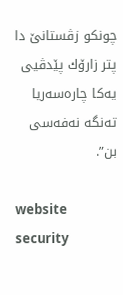چونكو زڤستانێ دا پتر زارۆك پێدڤیى یه‌كا چاره‌سه‌ریا ته‌نگه‌ نه‌فه‌سى بن”.

website security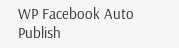WP Facebook Auto Publish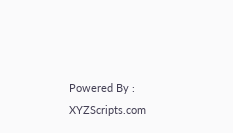Powered By : XYZScripts.com